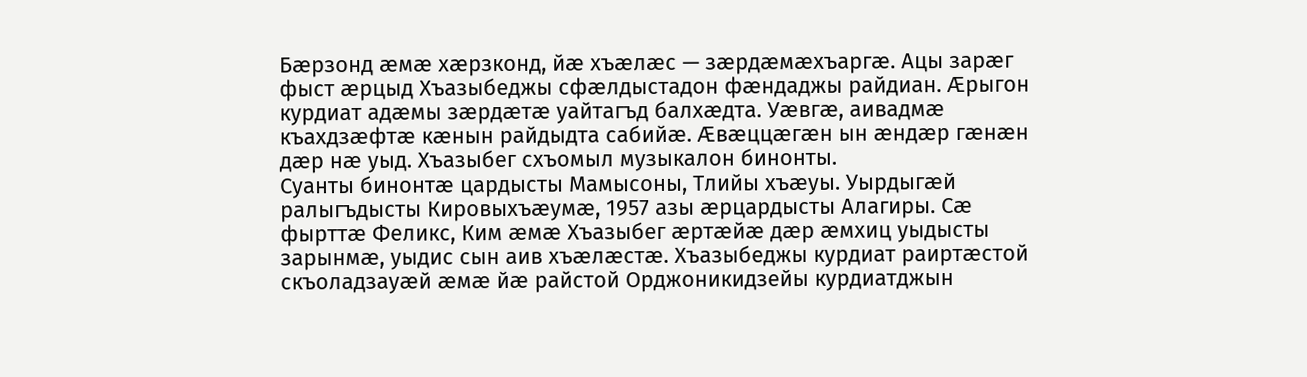Бæрзонд æмæ хæрзконд, йæ хъæлæс — зæрдæмæхъаргæ. Ацы зарæг фыст æрцыд Хъазыбеджы сфæлдыстадон фæндаджы райдиан. Æрыгон курдиат адæмы зæрдæтæ уайтагъд балхæдта. Уæвгæ, аивадмæ къахдзæфтæ кæнын райдыдта сабийæ. Æвæццæгæн ын æндæр гæнæн дæр нæ уыд. Хъазыбег схъомыл музыкалон бинонты.
Суанты бинонтæ цардысты Мамысоны, Тлийы хъæуы. Уырдыгæй ралыгъдысты Кировыхъæумæ, 1957 азы æрцардысты Алагиры. Сæ фырттæ Феликс, Ким æмæ Хъазыбег æртæйæ дæр æмхиц уыдысты зарынмæ, уыдис сын аив хъæлæстæ. Хъазыбеджы курдиат раиртæстой скъоладзауæй æмæ йæ райстой Орджоникидзейы курдиатджын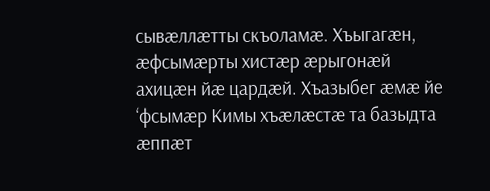сывæллæтты скъоламæ. Хъыгагæн, æфсымæрты хистæр æрыгонæй ахицæн йæ цардæй. Хъазыбег æмæ йе ‘фсымæр Кимы хъæлæстæ та базыдта æппæт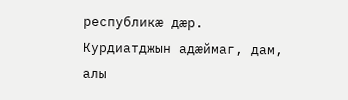республикæ дæр.
Курдиатджын адæймаг, дам, алы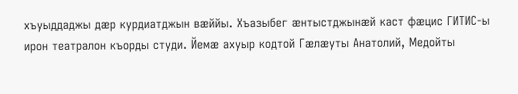хъуыддаджы дæр курдиатджын вæййы. Хъазыбег æнтыстджынæй каст фæцис ГИТИС-ы ирон театралон къорды студи. Йемæ ахуыр кодтой Гæлæуты Анатолий, Медойты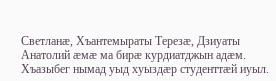Светланæ, Хъантемыраты Терезæ, Дзиуаты Анатолий æмæ ма бирæ курдиатджын адæм. Хъазыбег нымад уыд хуыздæр студенттæй иуыл.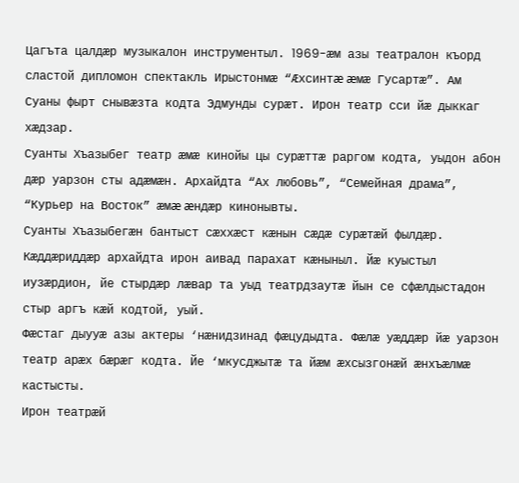Цагъта цалдæр музыкалон инструментыл. 1969-æм азы театралон къорд сластой дипломон спектакль Ирыстонмæ “Æхсинтæ æмæ Гусартæ”. Ам Суаны фырт снывæзта кодта Эдмунды сурæт. Ирон театр сси йæ дыккаг хæдзар.
Суанты Хъазыбег театр æмæ кинойы цы сурæттæ раргом кодта, уыдон абон дæр уарзон сты адæмæн. Архайдта “Ах любовь”, “Семейная драма”, “Курьер на Восток” æмæ æндæр кинонывты.
Суанты Хъазыбегæн бантыст сæххæст кæнын сæдæ сурæтæй фылдæр. Кæддæриддæр архайдта ирон аивад парахат кæныныл. Йæ куыстыл иузæрдион, йе стырдæр лæвар та уыд театрдзаутæ йын се сфæлдыстадон стыр аргъ кæй кодтой, уый.
Фæстаг дыууæ азы актеры ‘нæнидзинад фæцудыдта. Фæлæ уæддæр йæ уарзон театр арæх бæрæг кодта. Йе ‘мкусджытæ та йæм æхсызгонæй æнхъæлмæ кастысты.
Ирон театрæй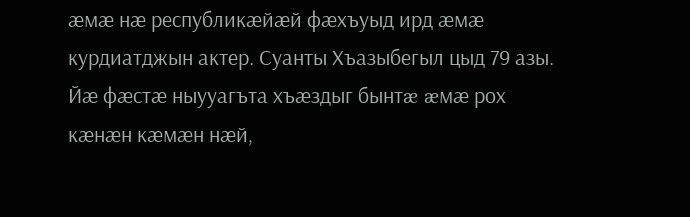æмæ нæ республикæйæй фæхъуыд ирд æмæ курдиатджын актер. Суанты Хъазыбегыл цыд 79 азы. Йæ фæстæ ныууагъта хъæздыг бынтæ æмæ рох кæнæн кæмæн нæй,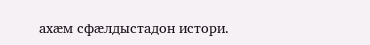ахæм сфæлдыстадон истори.